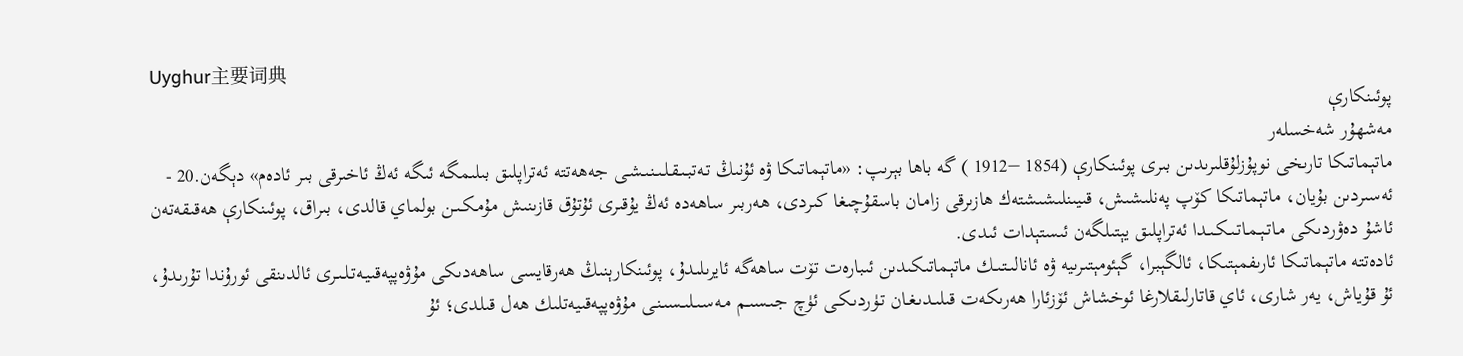Uyghur主要词典
پوئىنكارې
مەشھۇر شەخسلەر
ماتېماتىكا تارىخى نوپۇزلۇقلىرىدىن بىرى پوئىنكارې (1854 −1912 ) گە باھا بېرىپ: «ماتېماتىكا ۋە ئۇنىڭ تـەتبـىـقـلـىـنـىـشـى جەھەتتە ئەتراپلىق بىلىمگە ئىگە ئەڭ ئاخىرقى بىر ئادەم» دېگەن.20 - ئەسىردىن بۇيان، ماتېماتىكا كۆپ پەنلىشىش، قىيىنلىشىشتەك ھازىرقى زامـان باسقۇچىغا كىردى، ھەربىر ساھەدە ئەڭ يۇقىرى ئۇتۇق قازىنىش مۇمـكـىـن بولماي قالدى، بىراق، پوئىنكارې ھەقىقەتەن ئاشۇ دەۋردىكى مـاتـېـمـاتـىـكـىـدا ئەتراپلىق يېتىلگەن ئىستېدات ئىدى.
ئادەتتە ماتېماتىكا ئارىفمېتىكا، ئالگېبرا، گېئومېتىرىيە ۋە ئانالىـتـىـك ماتېماتىكىدىن ئىبارەت تۆت ساھەگە ئايرىلىدۇ، پوئىنكارېنىڭ ھەرقايسى ساھەدىكى مۇۋەپپەقىيـەتـلـىـرى ئالدىنقى ئورۇندا تۇرىدۇ، ئۇ قۇياش، يەر شارى، ئاي قاتارلىقلارغا ئوخشاش ئۆزئارا ھەرىكەت قىلىـدىـغـان تـۈردىـكـى ئۈچ جـىـسىـم مـەسـىـلىـسىـنـى مۇۋەپپەقىيەتلىك ھەل قىلدى؛ ئۇ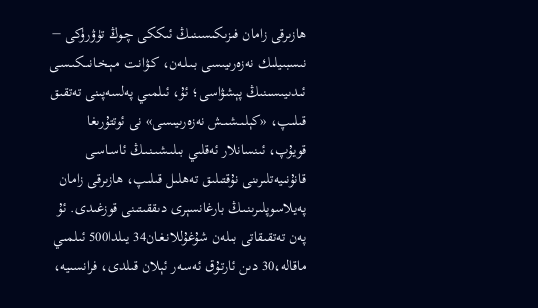ھازىرقى زامان فىزىكىسىنىڭ ئىككى چـوڭ تۈۋرۈكى − نىسبىيلىك نەزەرىيىسى بـىـلـەن، كـۋانـت مـېـخـانىـكىـسـى ئىدىيىسىنىڭ پېشۋاسى؛ ئۇ، ئىلمىي پەلسەپىنى تەتقىق قىلىپ، «كېلـىـشـىـش نەزەرىيىسى» نى ئوتتۇرىغا قويۇپ، ئىنسانلار ئەقلىي بىلىـشىـنـىـڭ ئاسـاسـى قانۇنىيەتلىرىنى نۇقتىلىق تەھلىل قىلىپ، ھازىرقى زامان پەيلاسوپلىرىنـىـڭ بارغانسېرى دىققىتىنى قوزغىدى. ئۇ پەن تەتقىقاتى بىلەن شۇغۇللانـغـان34 يىلدا500 ئىلمىي ماقالە،30 دىن ئارتـۇق ئەسـەر ئېلان قىلدى، فرانسىيە،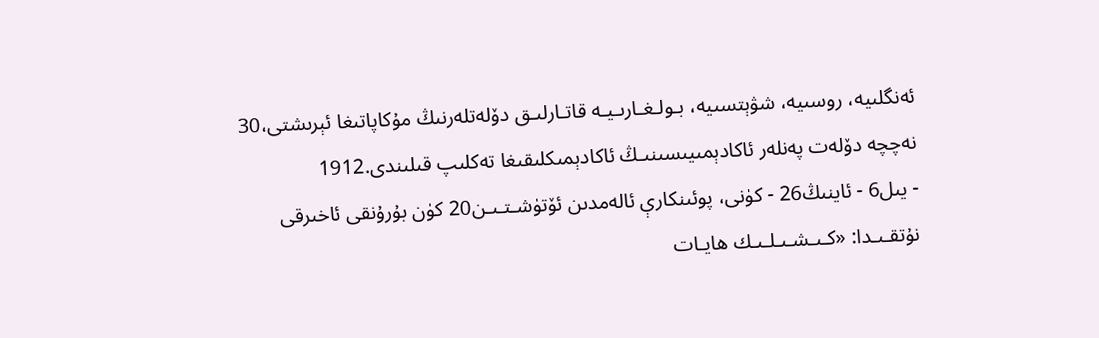ئەنگلىيە، روسىيە، شۋېتسىيە، بـولـغـارىـيـە قاتـارلىـق دۆلەتلەرنىڭ مۇكاپاتىغا ئېرىشتى،30 نەچچە دۆلەت پەنلەر ئاكادېمىيىسىنىـڭ ئاكادېمىكلىقىغا تەكلىپ قىلىندى.1912
- يىل6 - ئاينىڭ26 - كۈنى، پوئىنكارې ئالەمدىن ئۆتۈشـتـىـن20 كۈن بۇرۇنقى ئاخىرقى نۇتقـىـدا: «كـىـشـىـلـىـك ھايـات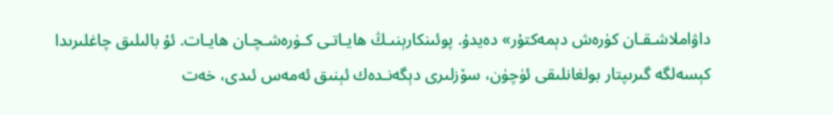داۋاملاشـقـان كۈرەش دېمەكتۇر» دەيدۇ. پوئىنكارېنىـڭ ھايـاتـى كـۈرەشـچـان ھايـات. ئۇ بالىلىق چاغلىرىدا كېسەلگە گىرىپتار بولغانلىقى ئۈچۈن، سۆزلىرى دېگەنـدەك ئېنىق ئەمەس ئىدى، خەت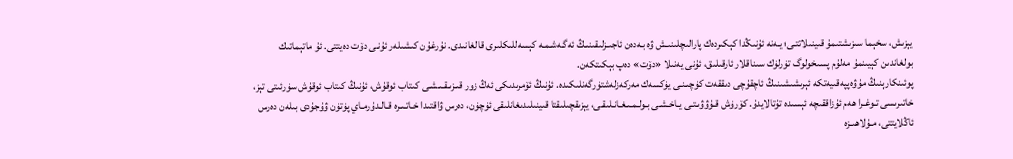يېزىش، سخېما سىزىشتىمۇ قىينىلاتتـى؛ يـەنە ئۇنىڭدا كېكىردەك پارالىچلىنىـش ۋە بـەدەن ئاجىـزلىقىنىـڭ ئەگـەشـمـە كېسەللىكلىرى قالغانىدى. نۇرغۇن كىشىلەر ئۇنـى دۆت دەيتتى. ئۇ ماتېماتىك بولغاندىن كېيىنمۇ مەلۇم پسىخولوگ تۈرلۈك سىناقلار ئارقىلىق، ئۇنى يەنىلا «دۆت» دەپ بېكىتكەن.
پوئىنكارېنىڭ مۇۋەپپەقىيەتكە ئېرىشىشىنىڭ ئاچقۇچى دىققەت كۈچىـنـى يۈكسەك مەركەزلەشتۈرگەنلىكىدە. ئۇنىڭ ئۆمرىدىكى ئەڭ زور قىـزىـقـىـشـى كىتاب ئوقۇش، ئۇنىڭ كىتاب ئوقۇش سۈرئىتى تېز، خاتىرىسى تـوغـرا ھەم ئۇزاققىچە ئېسىدە تۇتالايدۇ. كۆرۈش قـۇۋۋىـتـى يـاخـشـى بـولـمـىـغـانـلىقـى، يېزىقچىلىقتا قىينىلىدىغانلىقى ئۈچۈن، دەرس ۋاقتىدا خـاتـىـرە قـالـدۇرمـاي پۈتۈن ۋۇجۇدى بىلەن دەرس ئاڭلايتتى، مـۇلاھىـزە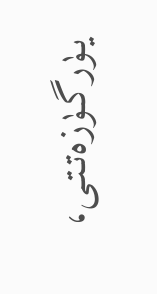يـۈرگـۈزەتـتـى،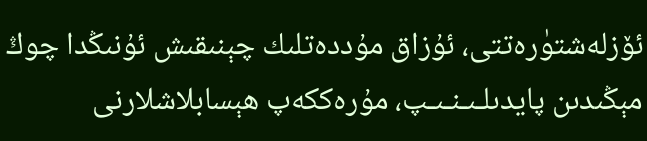ئۆزلەشتۈرەتتى، ئۇزاق مۇددەتلىك چېنىقىش ئۇنىڭدا چوڭ مېڭىدىن پايدىلـىـنـىـپ، مۇرەككەپ ھېسابلاشلارنى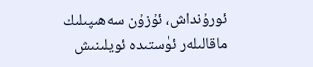ئورۇنداش، ئۇزۇن سەھىپىلىك ماقالىلەر ئۈستىدە ئويلىنىش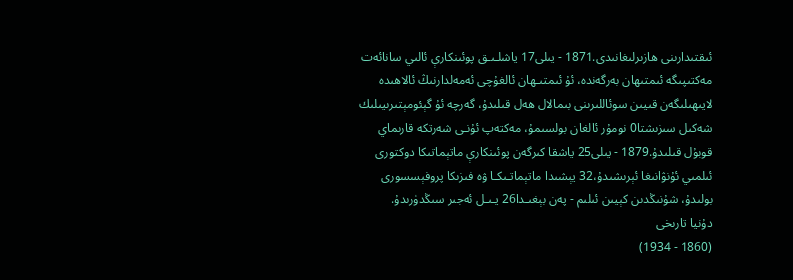ئىقتىدارىنى ھازىرلىغانىدى.1871 - يىلى17 ياشلـىـق پوئىنكارې ئالىي سانائەت مەكتىپىگە ئىمتىھان بەرگەندە، ئۇ ئىمتىـھان ئالغۇچى ئەمەلدارنىڭ ئالاھىدە لايىھىلىگەن قىيىن سوئاللىرىنى بىمالال ھەل قىلىدۇ، گەرچە ئۇ گېئومېتىرىيىلىك شەكىل سىزىشتا0 نومۇر ئالغان بولسىمۇ، مەكتەپ ئۇنـى شەرتكە قارىماي قوبۇل قىلىدۇ.1879 - يىلى25 ياشقا كىرگەن پوئىنكارې ماتېماتىكا دوكتورى ئىلمىي ئۇنۋانىغا ئېرىشىدۇ،32 يېشىدا ماتېماتـىكـا ۋە فىزىكا پروفېسسورى بولىدۇ، شۇنىڭدىن كېيىن ئىلىم - پەن بېغىـدا26 يـىـل ئەجىر سىڭدۈرىدۇ.
دۇنيا تارىخى
(1860 - 1934)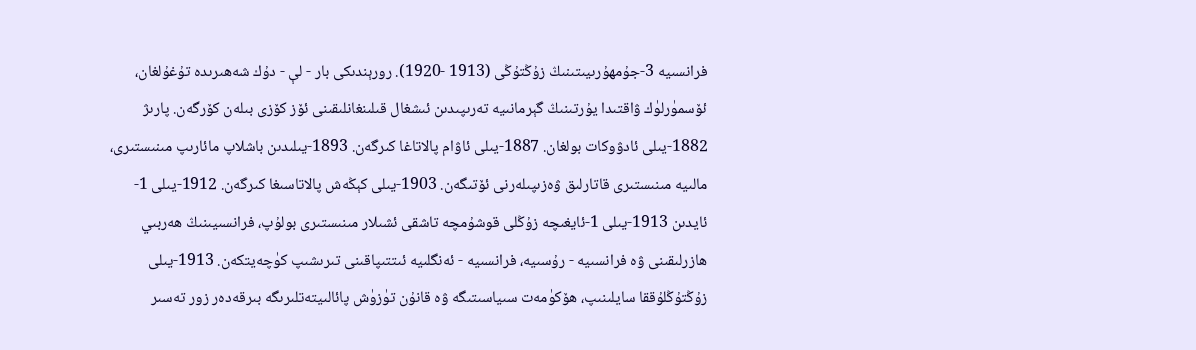فرانسىيە 3-جۇمھۇرىيىتىنىڭ زۇڭتۇڭى (1913 -1920). رورېندىكى بار - لې - دۇك شەھىرىدە تۇغۇلغان، ئۆسمۈرلۈك ۋاقتىدا يۇرتىنىڭ گېرمانىيە تەرىپىدىن ئىشغال قىلىنغانلىقىنى ئۆز كۆزى بىلەن كۆرگەن. پارىژ 1882-يىلى ئادۋوكات بولغان. 1887-يىلى ئاۋام پالاتاغا كىرگەن. 1893-يىلىدىن باشلاپ مائارىپ مىنىستىرى، مالىيە مىنىستىرى قاتارلىق ۋەزىپىلەرنى ئۆتىگەن. 1903-يىلى كېڭەش پالاتاسىغا كىرگەن. 1912-يىلى 1-ئايدىن 1913-يىلى 1-ئايغىچە زۇڭلى قوشۇمچە تاشقى ئشىلار مىنىستىرى بولۇپ، فرانسىيىنىڭ ھەربىي ھازرلىقىنى ۋە فرانسىيە - رۇسىيە، فرانسىيە - ئەنگلىيە ئىتتىپاقىنى تىرىشىپ كۈچەيتكەن. 1913-يىلى زۇڭتۇڭلۇققا سايلىنىپ، ھۆكۈمەت سىياسىتىگە ۋە قانۇن تۈزۈش پائالىيتەتلىرىگە بىرقەدەر زور تەسىر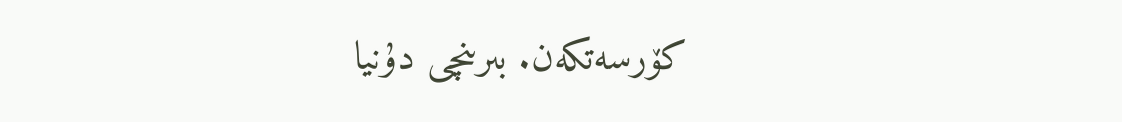كۆرسەتكەن. بىرىنچى دۇنيا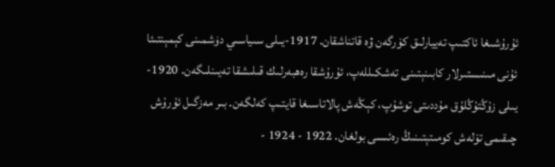ئۇرۇشىغا ئاكتىپ تەييارلىق كۆرگەن ۋە قاتناشقان. 1917-يىلى سىياسىي دۈشمىنى كېمېنتىئا ئۇنى مىنىستىرلار كابىنېتىنى تەشكىللەپ، ئۇرۇشقا رەھبەرلىك قىلىشقا تەيىنلىگەن. 1920-يىلى زۇڭتۇڭلۇق مۇددىتى توشۇپ، كېڭەش پالاتاسىغا قايتىپ كەلگەن. بىر مەزگىل ئۇرۇش چىقىمى تۆلەش كومىتېتىنىڭ رەئىسى بولغان. 1922 - 1924 -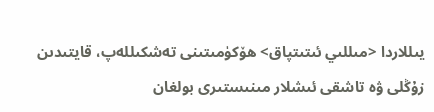يىللاردا <مىللىي ئىتىتپاق> ھۆكۈمىتىنى تەشكىللەپ، قايتىدىن زۇڭلى ۋە تاشقى ئىشلار مىنىستىرى بولغان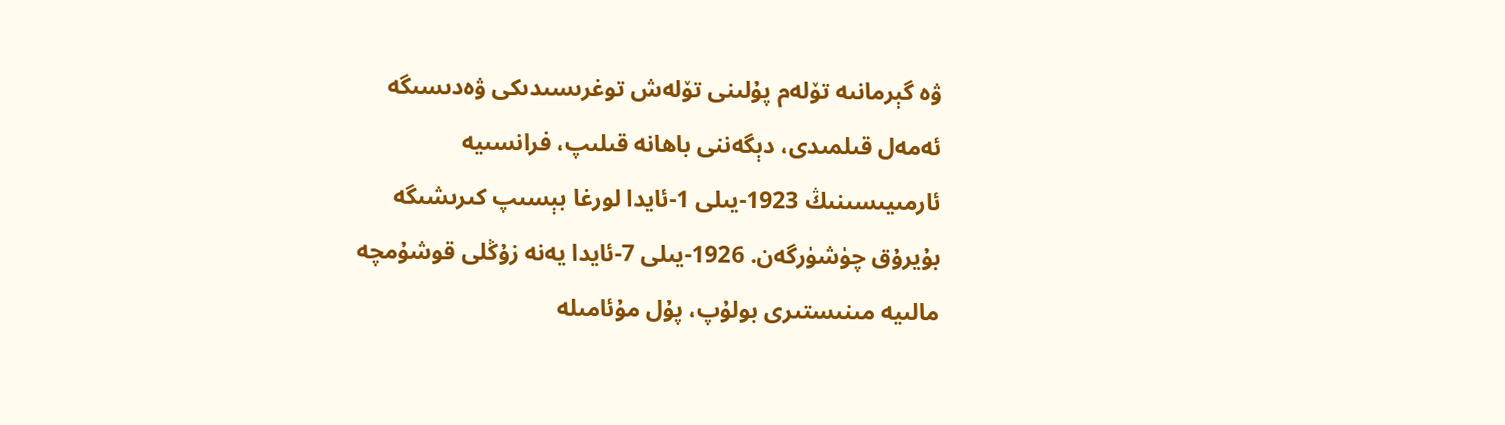ۋە گېرمانىە تۆلەم پۇلىنى تۆلەش توغرىسىدىكى ۋەدىسىگە ئەمەل قىلمىدى، دېگەننى باھانە قىلىپ، فرانسىيە ئارمىيىسىنىڭ 1923-يىلى 1-ئايدا لورغا بېسىپ كىرىشىگە بۇيرۇق چۈشۈرگەن. 1926-يىلى 7-ئايدا يەنە زۇڭلى قوشۇمچە مالىيە مىنىستىرى بولۇپ، پۇل مۇئامىلە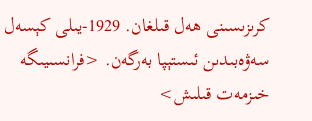كرىزىسىنى ھەل قىلغان. 1929-يىلى كېسەل سەۋەبىدىن ئىستېپا بەرگەن. <فرانسىيىگە خىزمەت قىلىش>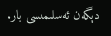دېگەن ئەسلىمىسى بار.